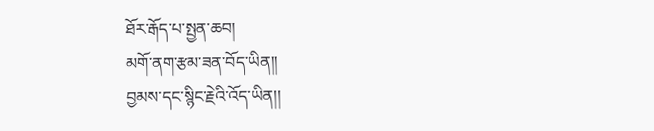ཐོར་རྒོད་པ་སྤྱན་ཆབ།
མགོ་ནག་རྩམ་ཟན་བོད་ཡིན།།
བྱམས་དང་སྙིང་རྗེའི་འོད་ཡིན།།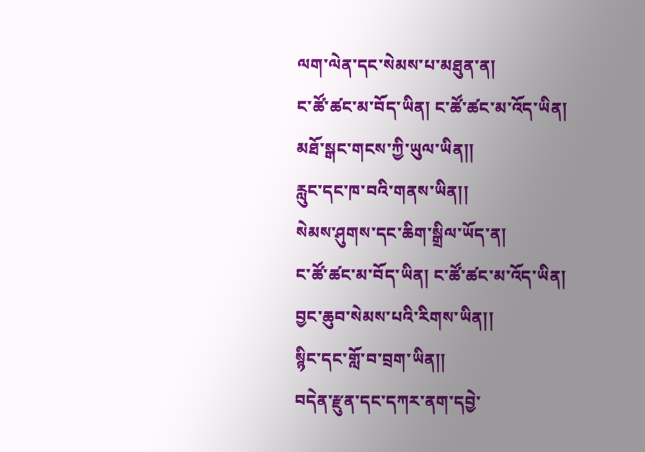ལག་ལེན་དང་སེམས་པ་མཐུན་ན།
ང་ཚོ་ཚང་མ་བོད་ཡིན། ང་ཚོ་ཚང་མ་འོད་ཡིན།
མཐོ་སྒང་གངས་ཀྱི་ཡུལ་ཡིན།།
རླུང་དང་ཁ་བའི་གནས་ཡིན།།
སེམས་ཤུགས་དང་ཆིག་སྒྲིལ་ཡོད་ན།
ང་ཚོ་ཚང་མ་བོད་ཡིན། ང་ཚོ་ཚང་མ་འོད་ཡིན།
བྱང་ཆུབ་སེམས་པའི་རིགས་ཡིན།།
སྙིང་དང་གློ་བ་བྲག་ཡིན།།
བདེན་རྫུན་དང་དཀར་ནག་དབྱེ་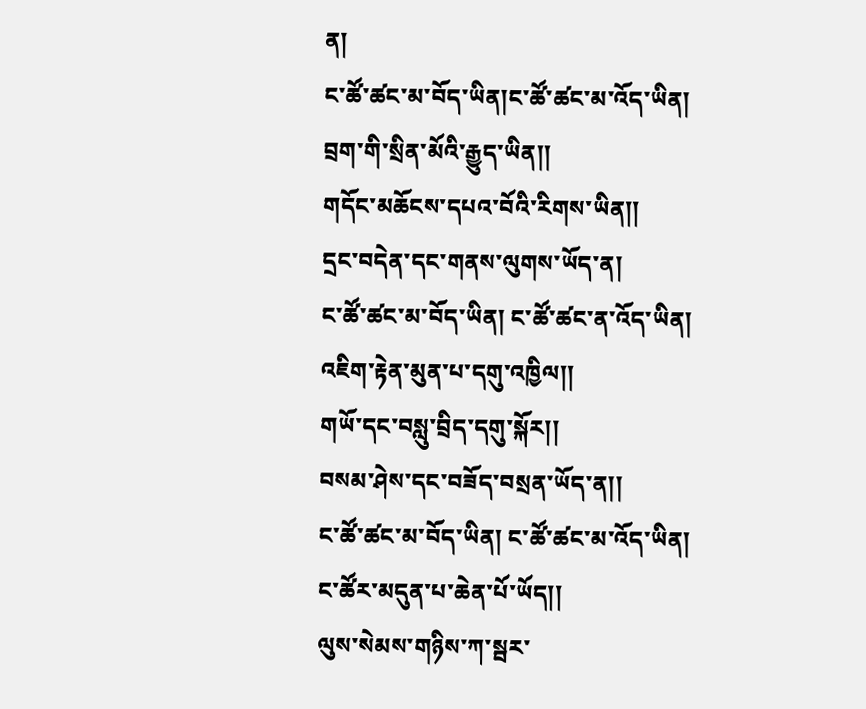ན།
ང་ཚོ་ཚང་མ་བོད་ཡིན།ང་ཚོ་ཚང་མ་འོད་ཡིན།
བྲག་གི་སྲིན་མོའི་རྒྱུད་ཡིན།།
གདོང་མཆོངས་དཔའ་བོའི་རིགས་ཡིན།།
དྲང་བདེན་དང་གནས་ལུགས་ཡོད་ན།
ང་ཚོ་ཚང་མ་བོད་ཡིན། ང་ཚོ་ཚང་ན་འོད་ཡིན།
འཇིག་རྟེན་མུན་པ་དགུ་འཁྱིལ།།
གཡོ་དང་བསླུ་བྲིད་དགུ་སྐོར།།
བསམ་ཤེས་དང་བཟོད་བསྲན་ཡོད་ན།།
ང་ཚོ་ཚང་མ་བོད་ཡིན། ང་ཚོ་ཚང་མ་འོད་ཡིན།
ང་ཚོར་མདུན་པ་ཆེན་པོ་ཡོད།།
ལུས་སེམས་གཉིས་ཀ་སྦར་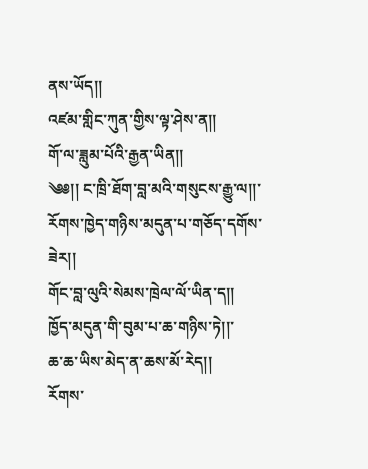ནས་ཡོད།།
འཛམ་གླིང་ཀུན་གྱིས་ལྟ་ཤེས་ན།།
གོ་ལ་ཟླུམ་པོའི་རྒྱན་ཡིན།།
༄༅།། ང་ཁྲི་ཐོག་བླ་མའི་གསུངས་རྒྱུ་ལ།།་
རོགས་ཁྱེད་གཉིས་མདུན་པ་གཅོད་དགོས་ཟེར།།
གོང་བླ་ལུའི་སེམས་ཁྲེལ་ལོ་ཡིན་ད།།
ཁྱོད་མདུན་གི་བུམ་པ་ཆ་གཉིས་ཏེ།།་
ཆ་ཆ་ཡིས་མེད་ན་ཆས་མོ་རེད།།
རོགས་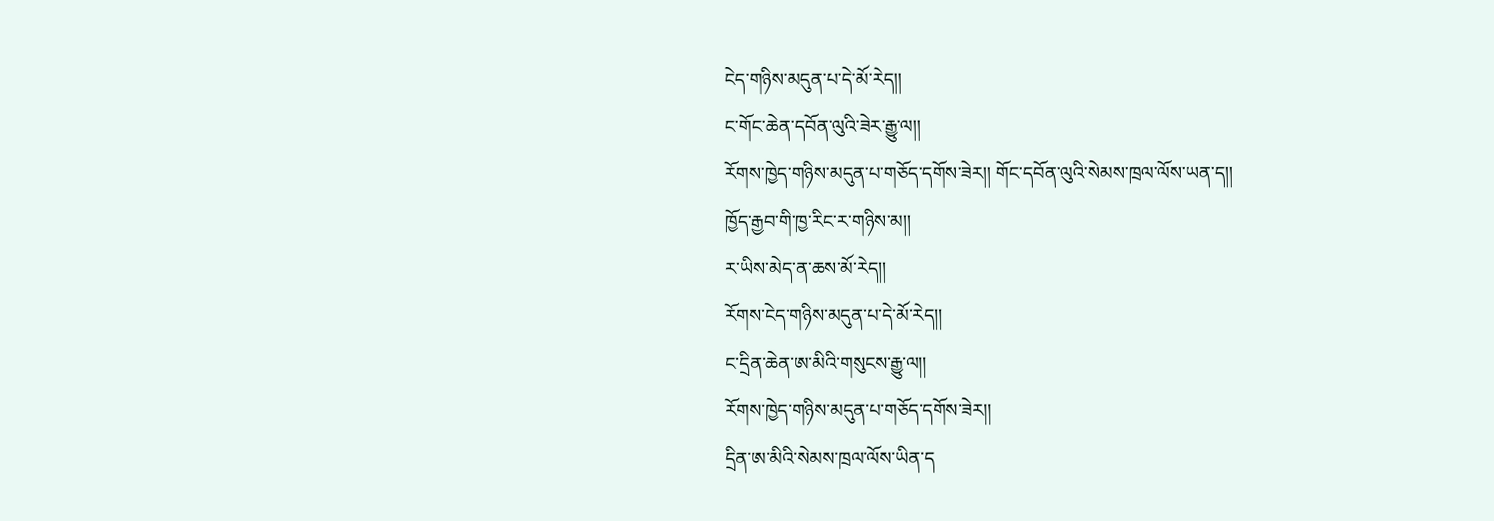ངེད་གཉིས་མདུན་པ་དེ་མོ་རེད།།
ང་གོང་ཆེན་དབོན་ལུའི་ཟེར་རྒྱུ་ལ།།
རོགས་ཁྱེད་གཉིས་མདུན་པ་གཅོད་དགོས་ཟེར།། གོང་དབོན་ལུའི་སེམས་ཁྲལ་ལོས་ཡན་ད།།
ཁྱོད་རྒྱབ་གི་ཁྱ་རིང་ར་གཉིས་མ།།
ར་ཡིས་མེད་ན་ཆས་མོ་རེད།།
རོགས་ངེད་གཉིས་མདུན་པ་དེ་མོ་རེད།།
ང་དྲིན་ཆེན་ཨ་མིའི་གསུངས་རྒྱུ་ལ།།
རོགས་ཁྱེད་གཉིས་མདུན་པ་གཅོད་དགོས་ཟེར།།
དྲིན་ཨ་མིའི་སེམས་ཁྲལ་ལོས་ཡིན་ད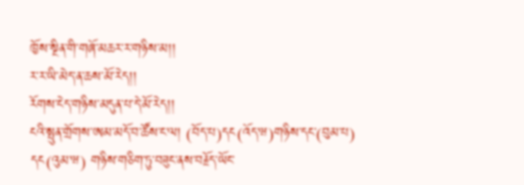ཁྱོས་སྔིན་གི་གཞོ་མཆར་ར་གཉིས་མ།།
ར་ར་ཡི་མེད་ན་ཆས་མོ་རེད།།
རོགས་ངེད་གཉིས་མདུན་པ་དེ་མོ་རེད།།
ངའི་སྤུན་གྲོགས་ཨམ་མདོ་བ་ཚོས་ང་ལ། (བོད་པ)དང(འོད་ཝ)གཉིས་དང་(བུམ་པ) དང(འུམ་ཝ) གཉིས་གཅིག་ཏུ་བཟུང་ནས་བརྗོད་ཡོང་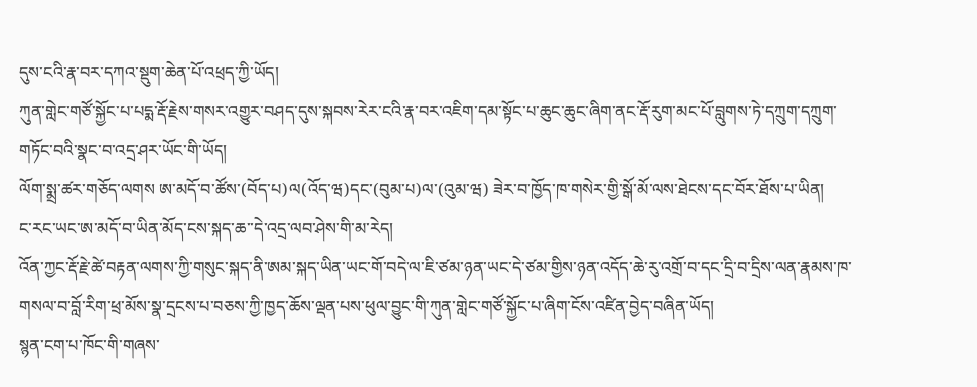དུས་ངའི་རྣ་བར་དཀའ་སྡུག་ཆེན་པོ་འཕྲད་ཀྱི་ཡོད།
ཀུན་གླེང་གཙོ་སྐྱོང་པ་པདྨ་རྡོ་རྗེས་གསར་འགྱུར་བཤད་དུས་སྐབས་རེར་ངའི་རྣ་བར་འཇིག་དམ་སྟོང་པ་ཆུང་ཆུང་ཞིག་ནང་རྡོ་རུག་མང་པོ་བླུགས་ཏེ་དཀྲུག་དཀྲུག་གཏོང་བའི་སྣང་བ་འདྲ་ཤར་ཡོང་གི་ཡོད།
ལོག་སྨྲ་ཚར་གཅོད་ལགས ཨ་མདོ་བ་ཚོས་(བོད་པ)ལ(འོད་ཝ)དང་(བུམ་པ)ལ་(འུམ་ཝ) ཟེར་བ་ཁྱོད་ཁ་གསེར་གྱི་སྒོ་མོ་ལས་ཐེངས་དང་བོར་ཐོས་པ་ཡིན།
ང་རང་ཡང་ཨ་མདོ་བ་ཡིན་མོད་ངས་སྐད་ཆ་་དེ་འདྲ་ལབ་ཤེས་གི་མ་རེད།
འོན་ཀྱང་རྡོ་རྗེ་ཚེ་བརྟན་ལགས་ཀྱི་གསུང་སྐད་ནི་ཨམ་སྐད་ཡིན་ཡང་གོ་བདེ་ལ་ཇི་ཙམ་ཉན་ཡང་དེ་ཙམ་གྱིས་ཉན་འདོད་ཆེ་རུ་འགྲོ་བ་དང་དྲི་བ་དྲིས་ལན་རྣམས་ཁ་གསལ་བ་བློ་རིག་ཕྲ་མོས་སྣ་དྲངས་པ་བཅས་ཀྱི་ཁྱད་ཆོས་ལྡན་པས་ཕུལ་བྱུང་གི་ཀུན་གླེང་གཙོ་སྐྱོང་པ་ཞིག་ངོས་འཛིན་བྱེད་བཞིན་ཡོད།
སྙན་ངག་པ་ཁོང་གི་གཞས་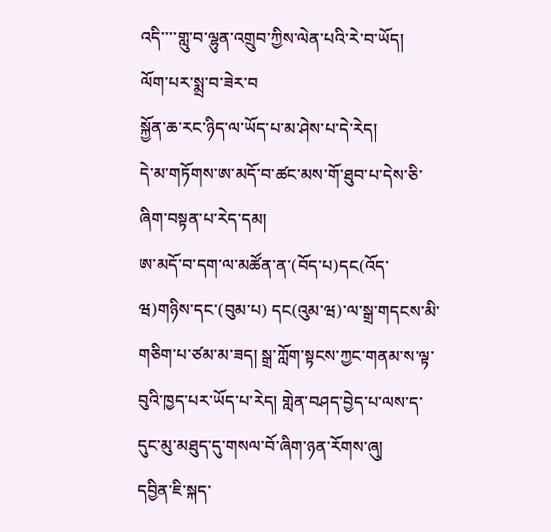འདི་་་་གླུ་བ་ལྷུན་འགྲུབ་ཀྱིས་ལེན་པའི་རེ་བ་ཡོད།
ལོག་པར་སྨྲ་བ་ཟེར་བ
སྐྱོན་ཆ་རང་ཉིད་ལ་ཡོད་པ་མ་ཤེས་པ་དེ་རེད།
དེ་མ་གཏོགས་ཨ་མདོ་བ་ཚང་མས་གོ་ཐུབ་པ་དེས་ཅི་ཞིག་བསྟན་པ་རེད་དམ།
ཨ་མདོ་བ་དག་ལ་མཚོན་ན་(བོད་པ)དང(འོད་ཝ)གཉིས་དང་(བུམ་པ) དང(འུམ་ཝ)་ལ་སྒྲ་གདངས་མི་གཅིག་པ་ཙམ་མ་ཟད། སྒྲ་ཀློག་སྟངས་ཀྱང་གནམ་ས་ལྟ་བུའི་ཁྱད་པར་ཡོད་པ་རེད། གླེན་བཤད་བྱེད་པ་ལས་ད་དུང་མུ་མཐུད་དུ་གསལ་བོ་ཞིག་ཉན་རོགས་ཞུ།
དབྱིན་ཇི་སྐད་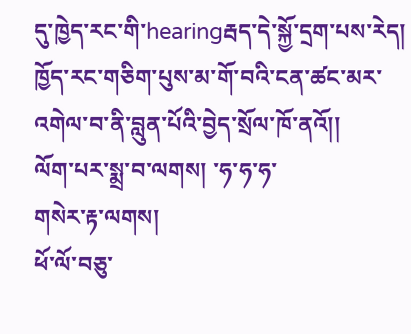དུ་ཁྱེད་རང་གི་hearingརྦད་དེ་སྐྱོ་དྲག་པས་རེད།
ཁྱོད་རང་གཅིག་པུས་མ་གོ་བའི་ངན་ཚང་མར་འགེལ་བ་ནི་བླུན་པོའི་བྱེད་སྲོལ་ཁོ་ནའོ།།
ལོག་པར་སྨྲ་བ་ལགས། ་ཧ་ཧ་ཧ་
གསེར་རྟ་ལགས།
ཕོ་ལོ་བཅུ་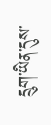དྲུག་ཡིན་དུས་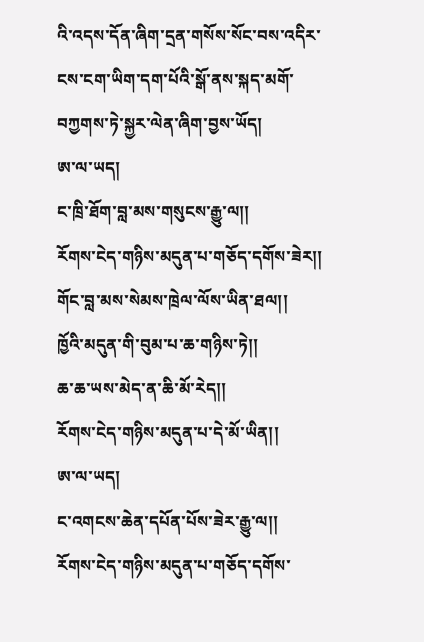འི་འདས་དོན་ཞིག་དྲན་གསོས་སོང་བས་འདིར་ངས་ངག་ཡིག་དག་པོའི་སྒོ་ནས་སྐད་མགོ་བཀྱགས་ཏེ་སྐྱར་ལེན་ཞིག་བྱས་ཡོད།
ཨ་ལ་ཡད།
ང་ཁྲི་ཐོག་བླ་མས་གསུངས་རྒྱུ་ལ།།
རོགས་ངེད་གཉིས་མདུན་པ་གཅོད་དགོས་ཟེར།།
གོང་བླ་མས་སེམས་ཁྲེལ་ལོས་ཡིན་ཐལ།།
ཁྱོའི་མདུན་གི་བུམ་པ་ཆ་གཉིས་ཏེ།།
ཆ་ཆ་ཡས་མེད་ན་ཆི་མོ་རེད།།
རོགས་ངེད་གཉིས་མདུན་པ་དེ་མོ་ཡིན།།
ཨ་ལ་ཡད།
ང་འགངས་ཆེན་དཔོན་པོས་ཟེར་རྒྱུ་ལ།།
རོགས་ངེད་གཉིས་མདུན་པ་གཅོད་དགོས་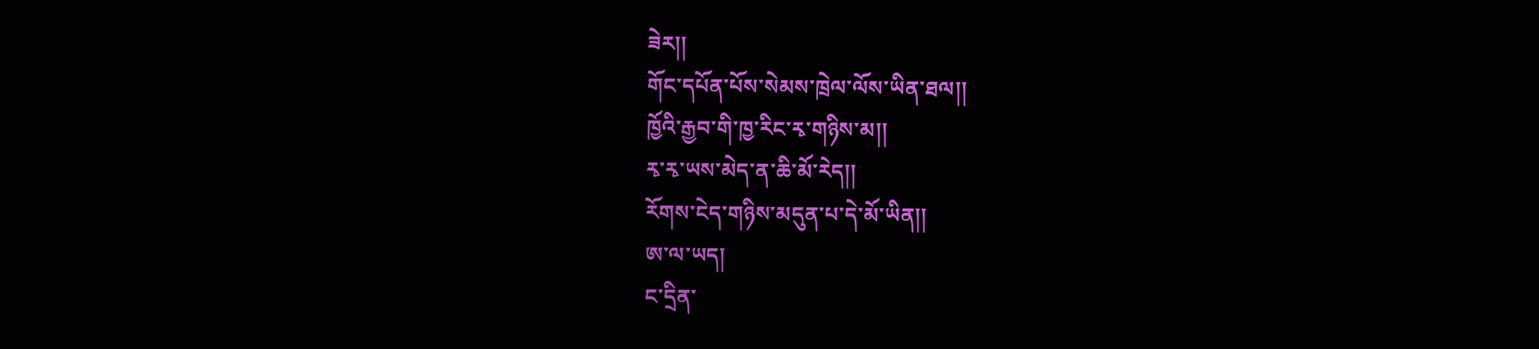ཟེར།།
གོང་དཔོན་པོས་སེམས་ཁྲེལ་ལོས་ཡིན་ཐལ།།
ཁྱོའི་རྒྱབ་གི་ཁྱ་རིང་རྭ་གཉིས་མ།།
རྭ་རྭ་ཡས་མེད་ན་ཆི་མོ་རེད།།
རོགས་ངེད་གཉིས་མདུན་པ་དེ་མོ་ཡིན།།
ཨ་ལ་ཡད།
ང་དྲིན་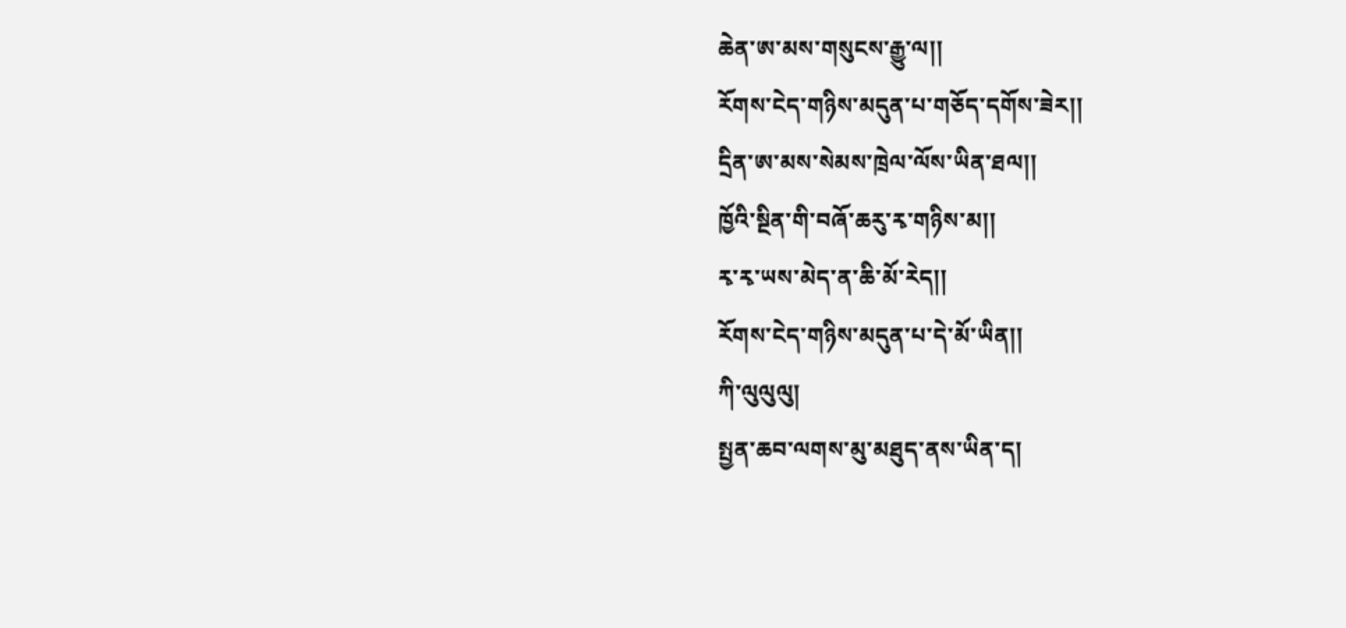ཆེན་ཨ་མས་གསུངས་རྒྱུ་ལ།།
རོགས་ངེད་གཉིས་མདུན་པ་གཅོད་དགོས་ཟེར།།
དྲིན་ཨ་མས་སེམས་ཁྲེལ་ལོས་ཡིན་ཐལ།།
ཁྱོའི་སྔིན་གི་བཞོ་ཆརུ་རྭ་གཉིས་མ།།
རྭ་རྭ་ཡས་མེད་ན་ཆི་མོ་རེད།།
རོགས་ངེད་གཉིས་མདུན་པ་དེ་མོ་ཡིན།།
ཀི་ལུལུལུ།
སྤྱན་ཆབ་ལགས་མུ་མཐུད་ནས་ཡིན་ད།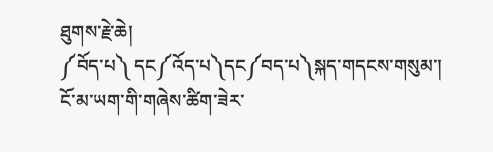ཐུགས་རྗེ་ཆེ།
༼བོད་པ༽ དང༼འོད་པ༽དང༼བད་པ༽སྐད་གདངས་གསུམ་།
ངོ་མ་ཡག་གི་གཞེས་ཚིག་ཟེར་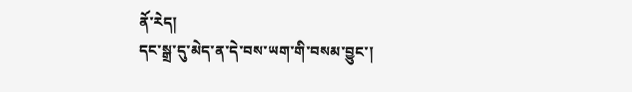ནོ་རེད།
དང་སྒྲ་དུ་མེད་ན་དེ་བས་ཡག་གི་བསམ་བྱུང་།